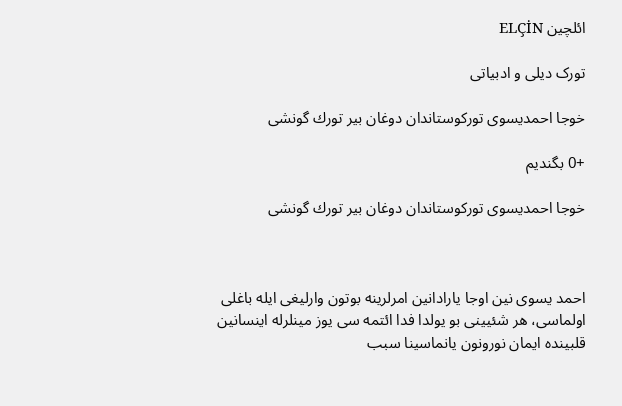ائلچین ELÇİN

تورک دیلی و ادبیاتی

خوجا احمدیسوی توركوستاندان دوغان بیر تورك گونشی

+0 بگندیم

خوجا احمدیسوی توركوستاندان دوغان بیر تورك گونشی



احمد یسوی نین اوجا یارادانین امرلرینه بوتون وارلیغی ایله باغلی اولماسی، هر شئیینی بو یولدا فدا ائتمه سی یوز مینلرله اینسانین قلبینده ایمان نورونون یانماسینا سبب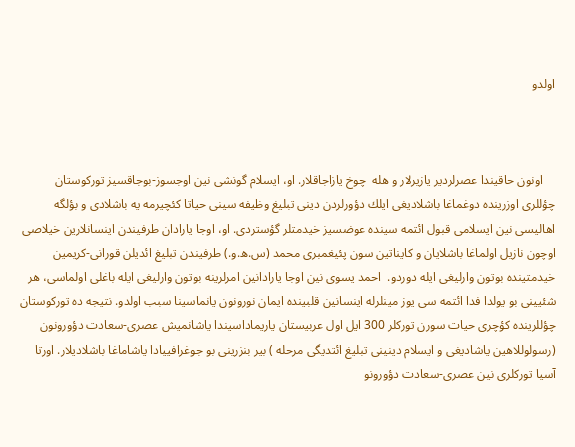اولدو



    اونون حاقیندا عصرلردیر یازیرلار و هله  چوخ یازاجاقلار. او، ایسلام گونشی نین اوجسوز-بوجاقسیز توركوستان چؤللری اوزرینده دوغماغا باشلادیغی ایلك دؤورلردن دینی تبلیغ وظیفه سینی حیاتا كئچیرمه یه باشلادی و بؤلگه اهالیسی نین ایسلامی قبول ائتمه سینده عوضسیز خیدمتلر گؤستردی. او، اوجا یارادان طرفیندن اینسانلارین خیلاصی اوچون نازیل اولماغا باشلایان و كایناتین سون پئیغمبری محمد (س.ه.و.) طرفیندن تبلیغ ائدیلن قورانی-كریمین خیدمتینده بوتون وارلیغی ایله دوردو.  احمد یسوی نین اوجا یارادانین امرلرینه بوتون وارلیغی ایله باغلی اولماسی، هر شئیینی بو یولدا فدا ائتمه سی یوز مینلرله اینسانین قلبینده ایمان نورونون یانماسینا سبب اولدو. نتیجه ده توركوستان چؤللرینده كؤچری حیات سورن توركلر 300 ایل اول عربیستان یاریماداسیندا یاشانمیش عصری-سعادت دؤورونون (رسولوللاهین یاشادیغی و ایسلام دینینی تبلیغ ائتدیگی مرحله ) بیر بنزرینی بو جوغرافییادا یاشاماغا باشلادیلار. اورتا آسیا توركلری نین عصری-سعادت دؤورونو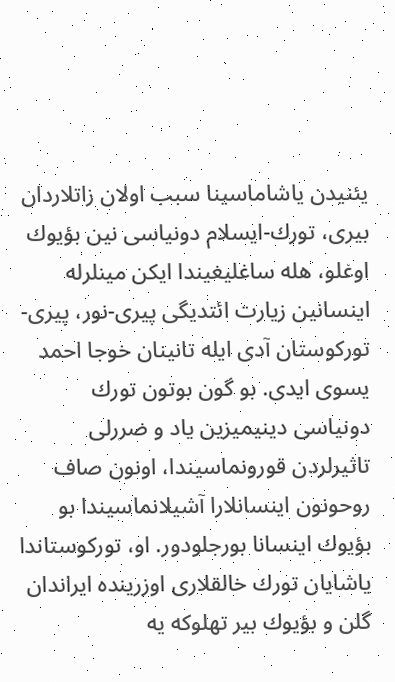یئنیدن یاشاماسینا سبب اولان زاتلاردان بیری، تورك-ایسلام دونیاسی نین بؤیوك اوغلو، هله ساغلیغیندا ایكن مینلرله اینسانین زیارت ائتدیگی پیری-نور، پیری-توركوستان آدی ایله تانینان خوجا احمد یسوی ایدی. بو گون بوتون تورك دونیاسی دینیمیزین یاد و ضررلی تاثیرلردن قورونماسیندا، اونون صاف روحونون اینسانلارا آشیلانماسیندا بو بؤیوك اینسانا بورجلودور. او، توركوستاندا یاشایان تورك خالقلاری اوزرینده ایراندان گلن و بؤیوك بیر تهلوكه یه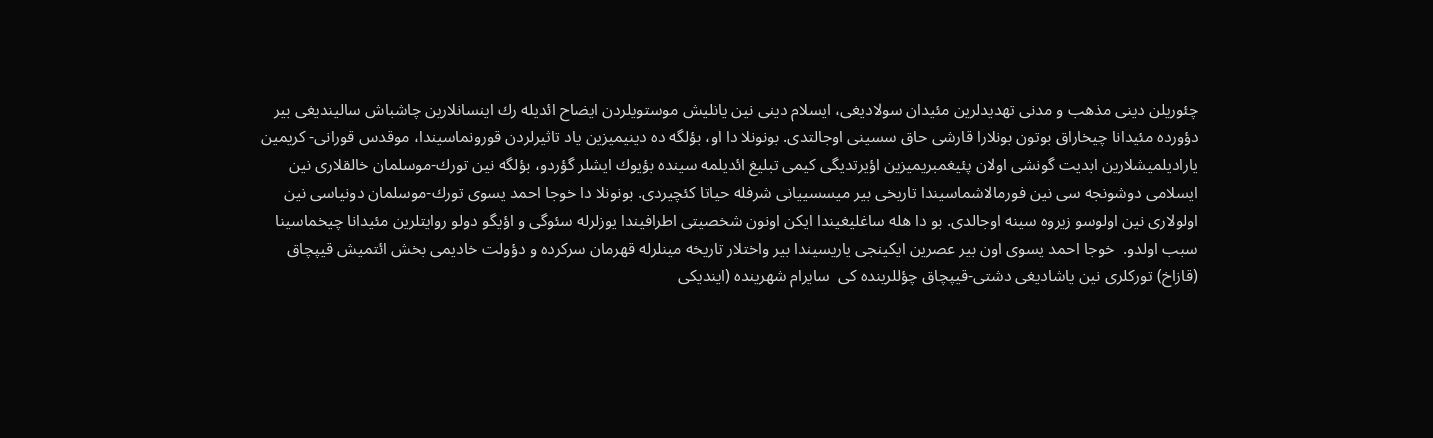چئوریلن دینی مذهب و مدنی تهدیدلرین مئیدان سولادیغی، ایسلام دینی نین یانلیش موستویلردن ایضاح ائدیله رك اینسانلارین چاشباش سالیندیغی بیر دؤورده مئیدانا چیخاراق بوتون بونلارا قارشی حاق سسینی اوجالتدی. بونونلا دا او، بؤلگه ده دینیمیزین یاد تاثیرلردن قورونماسیندا، موقدس قورانی- كریمین یارادیلمیشلارین ابدیت گونشی اولان پئیغمبریمیزین اؤیرتدیگی كیمی تبلیغ ائدیلمه سینده بؤیوك ایشلر گؤردو، بؤلگه نین تورك-موسلمان خالقلاری نین ایسلامی دوشونجه سی نین فورمالاشماسیندا تاریخی بیر میسسییانی شرفله حیاتا كئچیردی. بونونلا دا خوجا احمد یسوی تورك-موسلمان دونیاسی نین اولولاری نین اولوسو زیروه سینه اوجالدی. بو دا هله ساغلیغیندا ایكن اونون شخصیتی اطرافیندا یوزلرله سئوگی و اؤیگو دولو روایتلرین مئیدانا چیخماسینا سبب اولدو.  خوجا احمد یسوی اون بیر عصرین ایكینجی یاریسیندا بیر واختلار تاریخه مینلرله قهرمان سركرده و دؤولت خادیمی بخش ائتمیش قیپچاق (قازاخ) توركلری نین یاشادیغی دشتی-قیپچاق چؤللرینده كی  سایرام شهرینده (ایندیكی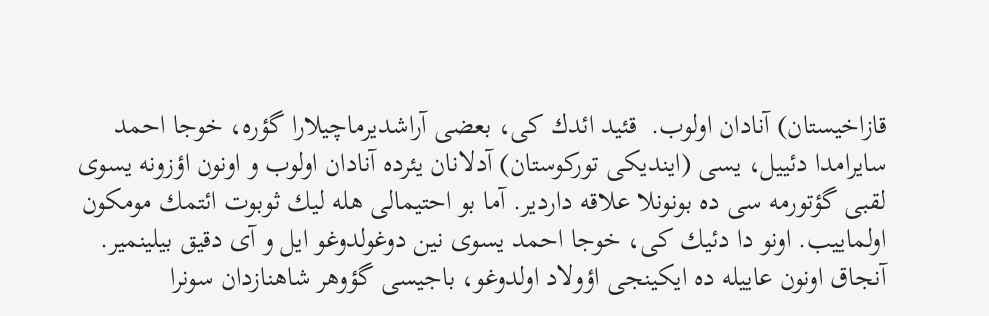قازاخیستان) آنادان اولوب.  قئید ائدك كی، بعضی آراشدیرماچیلارا گؤره، خوجا احمد سایرامدا دئییل، یسی (ایندیكی توركوستان) آدلانان یئرده آنادان اولوب و اونون اؤزونه یسوی لقبی گؤتورمه سی ده بونونلا علاقه داردیر. آما بو احتیمالی هله لیك ثوبوت ائتمك مومكون اولماییب. اونو دا دئیك كی، خوجا احمد یسوی نین دوغولدوغو ایل و آی دقیق بیلینمیر. آنجاق اونون عاییله ده ایكینجی اؤولاد اولدوغو، باجیسی گؤوهر شاهنازدان سونرا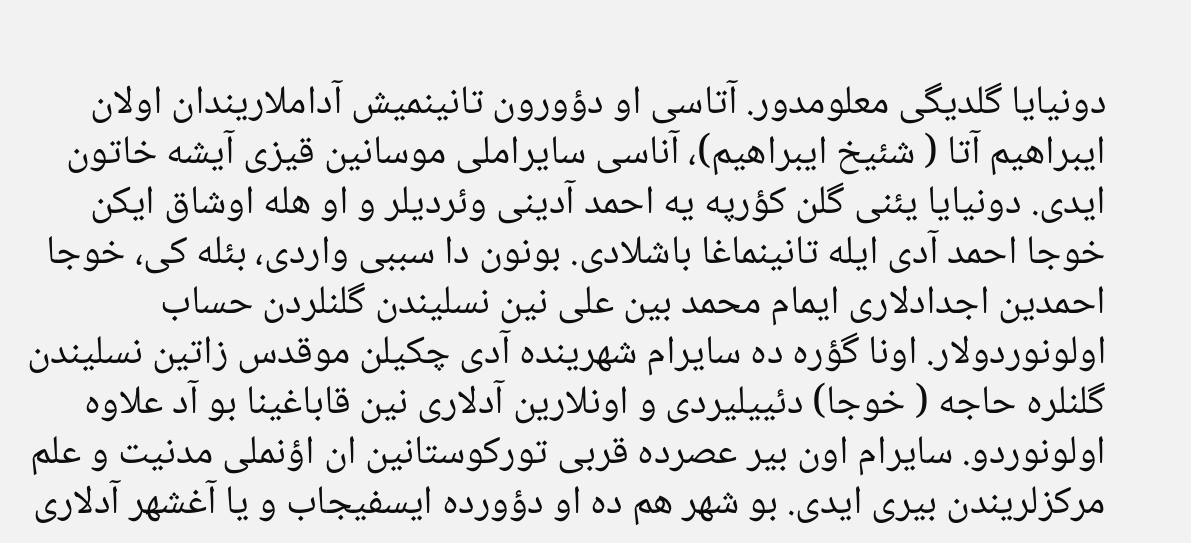دونیایا گلدیگی معلومدور. آتاسی او دؤورون تانینمیش آداملاریندان اولان ایبراهیم آتا ( شئیخ ایبراهیم)، آناسی سایراملی موسانین قیزی آیشه خاتون ایدی. دونیایا یئنی گلن كؤرپه یه احمد آدینی وئردیلر و او هله اوشاق ایكن خوجا احمد آدی ایله تانینماغا باشلادی. بونون دا سببی واردی، بئله كی، خوجا احمدین اجدادلاری ایمام محمد بین علی نین نسلیندن گلنلردن حساب اولونوردولار. اونا گؤره ده سایرام شهرینده آدی چكیلن موقدس زاتین نسلیندن گلنلره حاجه ( خوجا) دئییلیردی و اونلارین آدلاری نین قاباغینا بو آد علاوه  اولونوردو. سایرام اون بیر عصرده قربی توركوستانین ان اؤنملی مدنیت و علم مركزلریندن بیری ایدی. بو شهر هم ده او دؤورده ایسفیجاب و یا آغشهر آدلاری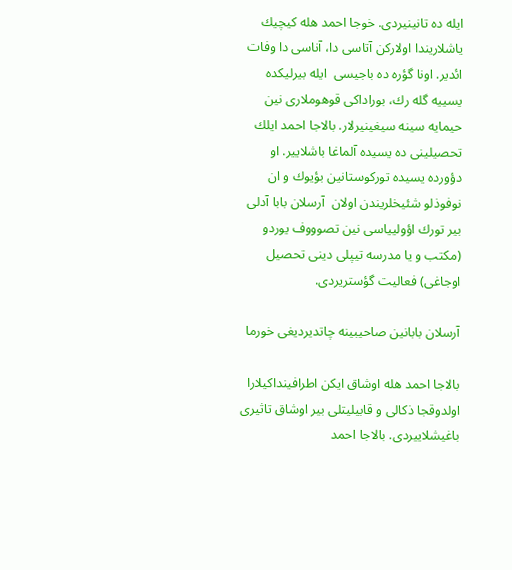ایله ده تانینیردی. خوجا احمد هله كیچیك یاشلاریندا اولاركن آتاسی دا، آناسی دا وفات ائدیر. اونا گؤره ده باجیسی  ایله بیرلیكده یسییه گله رك، بوراداكی قوهوملاری نین حیمایه سینه سیغینیرلار. بالاجا احمد ایلك تحصیلینی ده یسیده آلماغا باشلاییر. او دؤورده یسیده توركوستانین بؤیوك و ان نوفوذلو شئیخلریندن اولان  آرسلان بابا آدلی بیر تورك اؤولییاسی نین تصوووف یوردو (مكتب و یا مدرسه تیپلی دینی تحصیل اوجاغی) فعالیت گؤستریردی.

آرسلان بابانین صاحیبینه چاتدیردیغی خورما

بالاجا احمد هله اوشاق ایكن اطرافینداكیلارا اولدوقجا ذكالی و قابیلیتلی بیر اوشاق تاثیری باغیشلاییردی. بالاجا احمد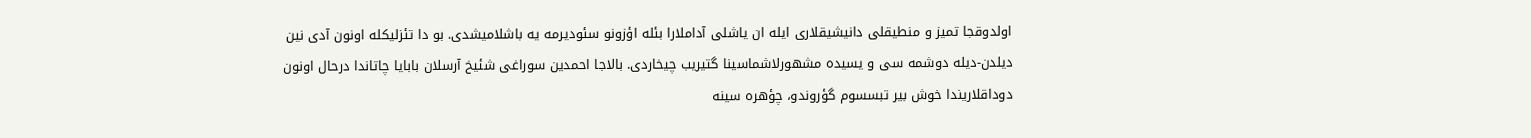اولدوقجا تمیز و منطیقلی دانیشیقلاری ایله ان یاشلی آداملارا بئله اؤزونو سئودیرمه یه باشلامیشدی. بو دا تئزلیكله اونون آدی نین دیلدن-دیله دوشمه سی و یسیده مشهورلاشماسینا گتیریب چیخاردی. بالاجا احمدین سوراغی شئیخ آرسلان بابایا چاتاندا درحال اونون دوداقلاریندا خوش بیر تبسسوم گؤروندو، چؤهره سینه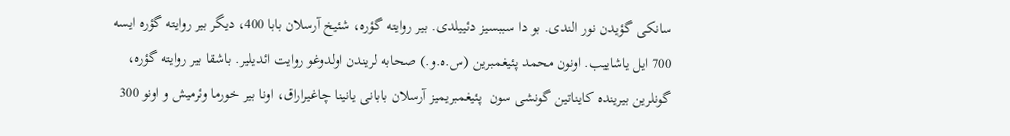سانكی گؤیدن نور الندی. بو دا سببسیز دئییلدی. بیر روایته گؤره، شئیخ آرسلان بابا 400، دیگر بیر روایته گؤره ایسه 700 ایل یاشاییب. اونون محمد پئیغمبرین (س.ه.و.) صحابه لریندن اولدوغو روایت ائدیلیر. باشقا بیر روایته گؤره، گونلرین بیرینده كایناتین گونشی سون  پئیغمبریمیز آرسلان بابانی یانینا چاغیراراق، اونا بیر خورما وئرمیش و اونو 300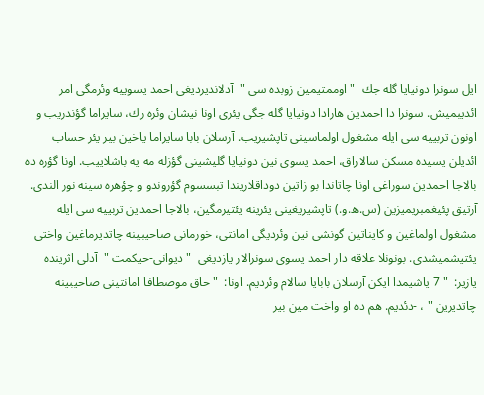ایل سونرا دونیایا گله جك  " اوممتیمین زوبده سی "  آدلاندیردیغی احمد یسوییه وئرمگی امر ائدیبمیش. سونرا دا احمدین هارادا دونیایا گله جگی یئری اونا نیشان وئره رك، سایراما گؤندریب و اونون تربییه سی ایله مشغول اولماسینی تاپشیریب. آرسلان بابا سایراما یاخین بیر یئر حساب ائدیلن یسیده مسكن سالاراق، احمد یسوی نین دونیایا گلیشینی گؤزله مه یه باشلاییب. اونا گؤره ده بالاجا احمدین سوراغی اونا چاتاندا بو زاتین دوداقلاریندا تبسسوم گؤروندو و چؤهره سینه نور الندی. آرتیق پئیغمبریمیزین (س.ه.و.) تاپشیریغینی یئرینه یئتیرمگین، بالاجا احمدین تربییه سی ایله مشغول اولماغین و كایناتین گونشی نین وئردیگی امانتی، خورمانی صاحیبینه چاتدیرماغین واختی یئتیشمیشدی. بونونلا علاقه دار احمد یسوی سونرالار یازدیغی  " دیوانی-حیكمت "  آدلی اثرینده یازیر:  " 7 یاشیمدا ایكن آرسلان بابایا سالام وئردیم. اونا:  " حاق موصطافا امانتینی صاحیبینه چاتدیرین " ، -دئدیم. هم ده او واخت مین بیر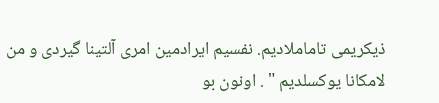ذیكریمی تاماملادیم. نفسیم ایرادمین امری آلتینا گیردی و من لامكانا یوكسلدیم " . اونون بو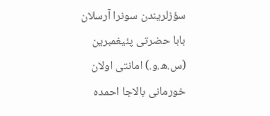سؤزلریندن سونرا آرسلان بابا حضرتی پئیغمبرین (س.ه.و.) امانتی اولان خورمانی بالاجا احمده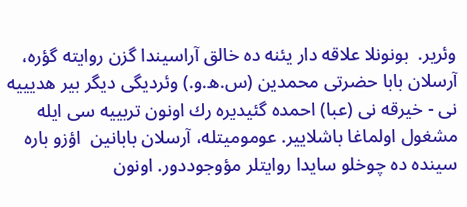وئریر.  بونونلا علاقه دار یئنه ده خالق آراسیندا گزن روایته گؤره، آرسلان بابا حضرتی محمدین (س.ه.و.) وئردیگی دیگر بیر هدیییه نی - خیرقه نی (عبا) احمده گئیدیره رك اونون تربییه سی ایله مشغول اولماغا باشلاییر. عومومیتله، آرسلان بابانین  اؤزو باره سینده ده چوخلو سایدا روایتلر مؤوجوددور. اونون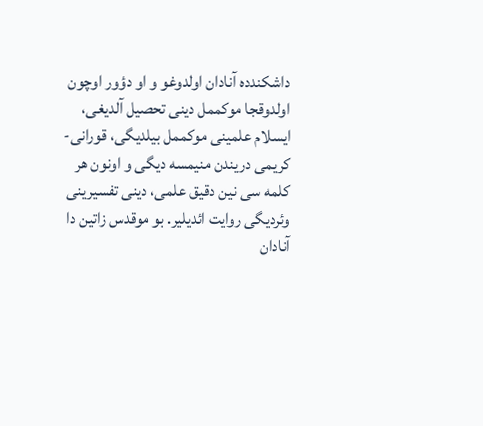داشكندده آنادان اولدوغو و او دؤور اوچون اولدوقجا موكممل دینی تحصیل آلدیغی، ایسلام علمینی موكممل بیلدیگی، قورانی-كریمی دریندن منیمسه دیگی و اونون هر كلمه سی نین دقیق علمی، دینی تفسیرینی وئردیگی روایت ائدیلیر. بو موقدس زاتین دا آنادان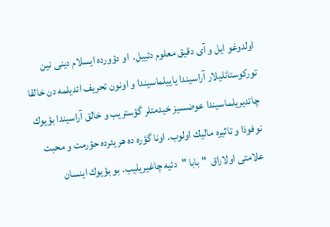اولدوغو ایل و آی دقیق معلوم دئییل.  او دؤورده ایسلام دینی نین توركوستانلیلار آراسیندا یاییلماسیندا و اونون تحریف ائدیلمه دن خالقا چاتدیریلماسیندا عوضسیز خیدمتلر گؤستریب و خالق آراسیندا بؤیوك نوفوذا و تاثیره مالیك اولوب. اونا گؤره ده هر یئرده حؤرمت و محبت علامتی اولاراق  " بابا "  دئیه چاغیریلیب. بو بؤیوك اینسان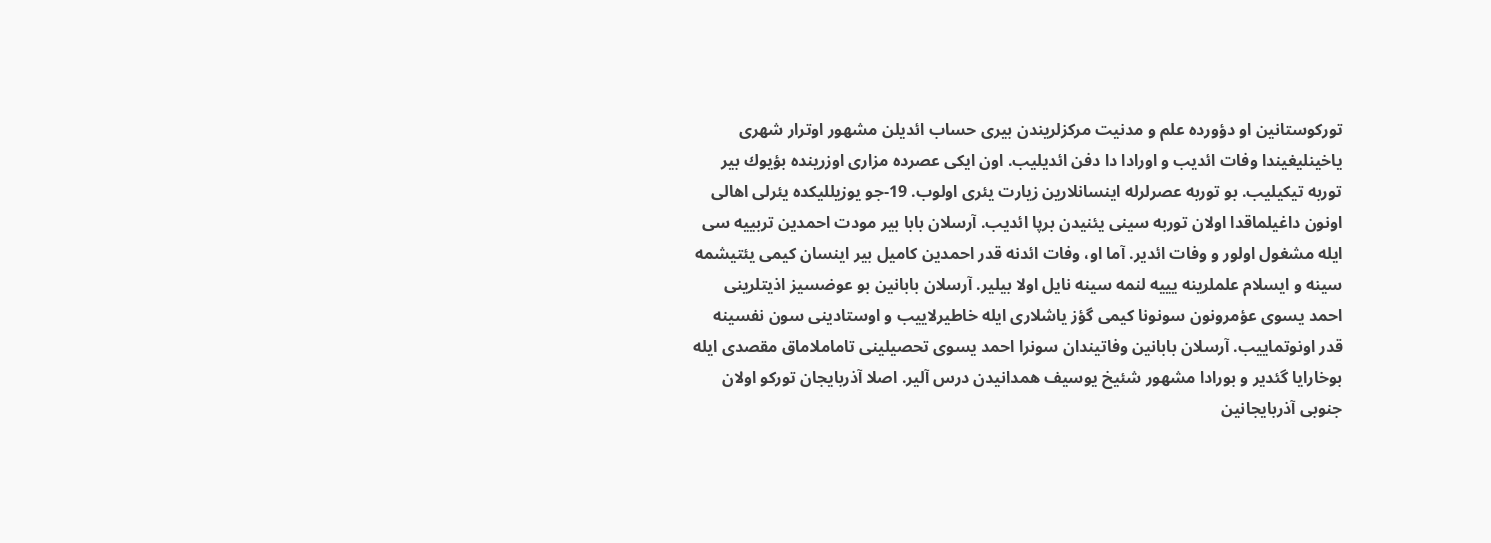توركوستانین او دؤورده علم و مدنیت مركزلریندن بیری حساب ائدیلن مشهور اوترار شهری یاخینلیغیندا وفات ائدیب و اورادا دا دفن ائدیلیب. اون ایكی عصرده مزاری اوزرینده بؤیوك بیر توربه تیكیلیب. بو توربه عصرلرله اینسانلارین زیارت یئری اولوب. 19-جو یوزیللیكده یئرلی اهالی اونون داغیلماقدا اولان توربه سینی یئنیدن برپا ائدیب. آرسلان بابا بیر مودت احمدین تربییه سی ایله مشغول اولور و وفات ائدیر. آما او، وفات ائدنه قدر احمدین كامیل بیر اینسان كیمی یئتیشمه سینه و ایسلام علملرینه یییه لنمه سینه نایل اولا بیلیر. آرسلان بابانین بو عوضسیز اذیتلرینی احمد یسوی عؤمرونون سونونا كیمی گؤز یاشلاری ایله خاطیرلاییب و اوستادینی سون نفسینه قدر اونوتماییب. آرسلان بابانین وفاتیندان سونرا احمد یسوی تحصیلینی تاماملاماق مقصدی ایله بوخارایا گئدیر و بورادا مشهور شئیخ یوسیف همدانیدن درس آلیر. اصلا آذربایجان توركو اولان جنوبی آذربایجانین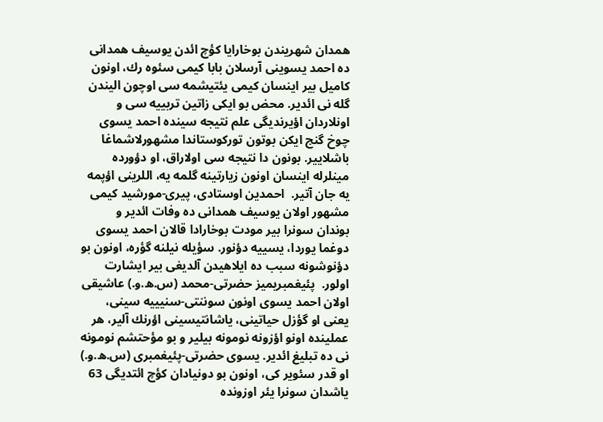همدان شهریندن بوخارایا كؤچ ائدن یوسیف همدانی ده احمد یسوینی آرسلان بابا كیمی سئوه رك، اونون كامیل بیر اینسان كیمی یئتیشمه سی اوچون الیندن گله نی ائدیر. محض بو ایكی زاتین تربییه سی و اونلاردان اؤیرندیگی علم نتیجه سینده احمد یسوی چوخ گنج ایكن بوتون توركوستاندا مشهورلاشماغا باشلاییر. بونون دا نتیجه سی اولاراق، او دؤورده مینلرله اینسان اونون زیارتینه گلمه یه، اللرینی اؤپمه یه جان آتیر.  احمدین اوستادی، پیری-مورشید كیمی مشهور اولان یوسیف همدانی ده وفات ائدیر و بوندان سونرا بیر مودت بوخارادا قالان احمد یسوی دوغما یوردا، یسییه دؤنور. سؤیله نیلنه گؤره، اونون بو دؤنوشونه سبب ده ایلاهیدن آلدیغی بیر ایشارت اولور.  پئیغمبریمیز حضرتی-محمد (س.ه.و.) عاشیقی اولان احمد یسوی اونون سوننتی-سنیییه سینی، یعنی او گؤزل حیاتینی، یاشانتیسینی اؤرنك آلیر، هر عملینده اونو اؤزونه نومونه بیلیر و بو مؤحتشم نومونه نی ده تبلیغ ائدیر. یسوی حضرتی-پئیغمبری (س.ه.و.) او قدر سئویر كی، اونون بو دونیادان كؤچ ائتدیگی 63 یاشدان سونرا یئر اوزونده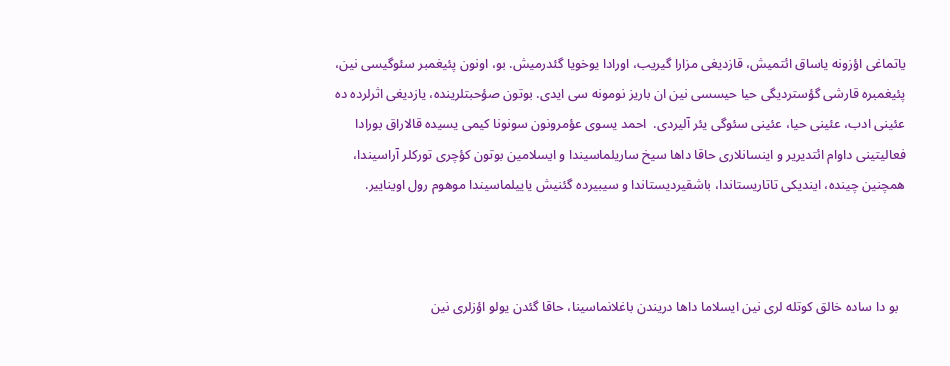یاتماغی اؤزونه یاساق ائتمیش، قازدیغی مزارا گیریب، اورادا یوخویا گئدرمیش. بو، اونون پئیغمبر سئوگیسی نین، پئیغمبره قارشی گؤستردیگی حیا حیسسی نین ان باریز نومونه سی ایدی. بوتون صؤحبتلرینده، یازدیغی اثرلرده ده عئینی ادب، عئینی حیا، عئینی سئوگی یئر آلیردی.  احمد یسوی عؤمرونون سونونا كیمی یسیده قالاراق بورادا فعالیتینی داوام ائتدیریر و اینسانلاری حاقا داها سیخ ساریلماسیندا و ایسلامین بوتون كؤچری توركلر آراسیندا، همچنین چینده، ایندیكی تاتاریستاندا، باشقیردیستاندا و سیبیرده گئنیش یاییلماسیندا موهوم رول اویناییر.



  بو دا ساده خالق كوتله لری نین ایسلاما داها دریندن باغلانماسینا، حاقا گئدن یولو اؤزلری نین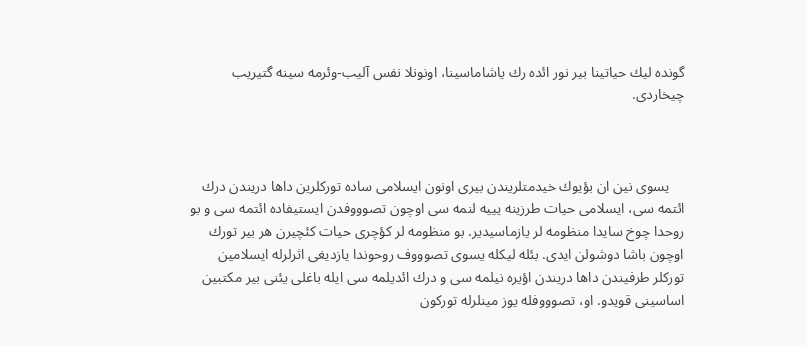گونده لیك حیاتینا بیر نور ائده رك یاشاماسینا، اونونلا نفس آلیب-وئرمه سینه گتیریب چیخاردی.



    یسوی نین ان بؤیوك خیدمتلریندن بیری اونون ایسلامی ساده توركلرین داها دریندن درك ائتمه سی، ایسلامی حیات طرزینه یییه لنمه سی اوچون تصوووفدن ایستیفاده ائتمه سی و بو روحدا چوخ سایدا منظومه لر یازماسیدیر. بو منظومه لر كؤچری حیات كئچیرن هر بیر تورك اوچون باشا دوشولن ایدی. بئله لیكله یسوی تصوووف روحوندا یازدیغی اثرلرله ایسلامین توركلر طرفیندن داها دریندن اؤیره نیلمه سی و درك ائدیلمه سی ایله باغلی یئنی بیر مكتبین اساسینی قویدو. او، تصوووفله یوز مینلرله توركون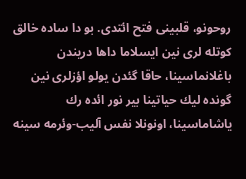روحونو، قلبینی فتح ائتدی. بو دا ساده خالق كوتله لری نین ایسلاما داها دریندن باغلانماسینا، حاقا گئدن یولو اؤزلری نین گونده لیك حیاتینا بیر نور ائده رك یاشاماسینا، اونونلا نفس آلیب-وئرمه سینه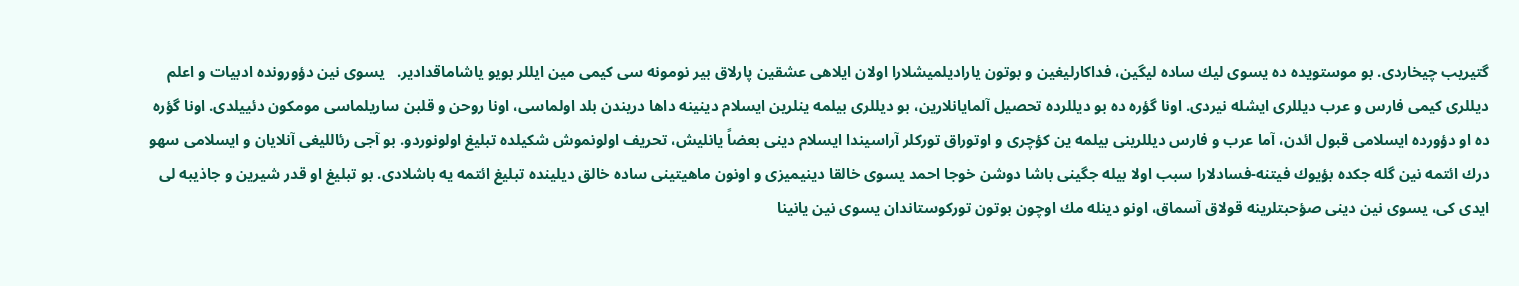گتیریب چیخاردی. بو موستویده ده یسوی لیك ساده لیگین، فداكارلیغین و بوتون یارادیلمیشلارا اولان ایلاهی عشقین پارلاق بیر نومونه سی كیمی مین ایللر بویو یاشاماقدادیر.   یسوی نین دؤورونده ادبیات و اعلم دیللری كیمی فارس و عرب دیللری ایشله نیردی. اونا گؤره ده بو دیللرده تحصیل آلمایانلارین، بو دیللری بیلمه ینلرین ایسلام دینینه داها دریندن بلد اولماسی، اونا روحن و قلبن ساریلماسی مومكون دئییلدی. اونا گؤره ده او دؤورده ایسلامی قبول ائدن، آما عرب و فارس دیللرینی بیلمه ین كؤچری و اوتوراق توركلر آراسیندا ایسلام دینی بعضاً یانلیش، تحریف اولونموش شكیلده تبلیغ اولونوردو. بو آجی رئاللیغی آنلایان و ایسلامی سهو درك ائتمه نین گله جكده بؤیوك فیتنه-فسادلارا سبب اولا بیله جگینی باشا دوشن خوجا احمد یسوی خالقا دینیمیزی و اونون ماهیتینی ساده خالق دیلینده تبلیغ ائتمه یه باشلادی. بو تبلیغ او قدر شیرین و جاذیبه لی ایدی كی، یسوی نین دینی صؤحبتلرینه قولاق آسماق، اونو دینله مك اوچون بوتون توركوستاندان یسوی نین یانینا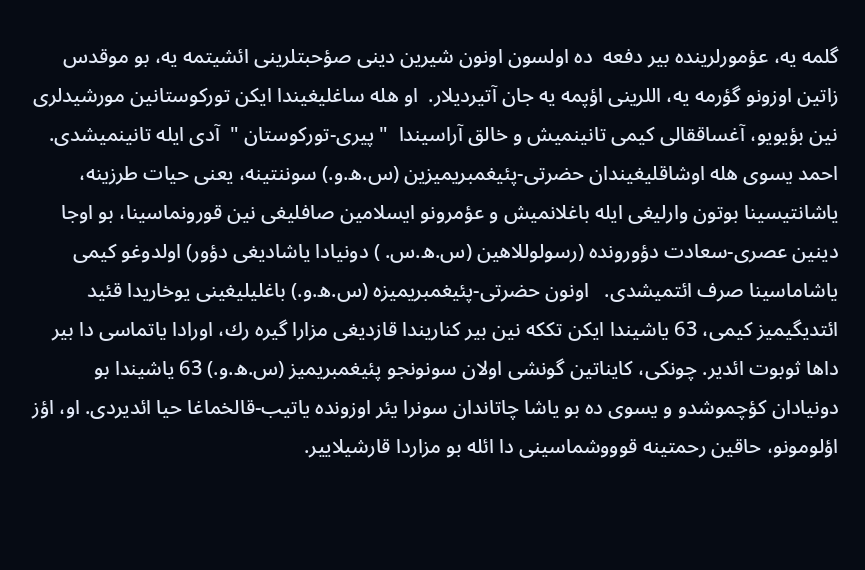گلمه یه، عؤمورلرینده بیر دفعه  ده اولسون اونون شیرین دینی صؤحبتلرینی ائشیتمه یه، بو موقدس زاتین اوزونو گؤرمه یه، اللرینی اؤپمه یه جان آتیردیلار.  او هله ساغلیغیندا ایكن توركوستانین مورشیدلری نین بؤیویو، آغساققالی كیمی تانینمیش و خالق آراسیندا  " پیری-توركوستان "  آدی ایله تانینمیشدی.  احمد یسوی هله اوشاقلیغیندان حضرتی-پئیغمبریمیزین (س.ه.و.) سوننتینه، یعنی حیات طرزینه، یاشانتیسینا بوتون وارلیغی ایله باغلانمیش و عؤمرونو ایسلامین صافلیغی نین قورونماسینا، بو اوجا دینین عصری-سعادت دؤورونده (رسولوللاهین (س.ه.س. ) دونیادا یاشادیغی دؤور) اولدوغو كیمی یاشاماسینا صرف ائتمیشدی.   اونون حضرتی-پئیغمبریمیزه (س.ه.و.) باغلیلیغینی یوخاریدا قئید ائتدیگیمیز كیمی، 63 یاشیندا ایكن تككه نین بیر كناریندا قازدیغی مزارا گیره رك، اورادا یاتماسی دا بیر داها ثوبوت ائدیر. چونكی، كایناتین گونشی اولان سونونجو پئیغمبریمیز (س.ه.و.) 63 یاشیندا بو دونیادان كؤچموشدو و یسوی ده بو یاشا چاتاندان سونرا یئر اوزونده یاتیب-قالخماغا حیا ائدیردی. او، اؤز اؤلومونو، حاقین رحمتینه قوووشماسینی دا ائله بو مزاردا قارشیلاییر.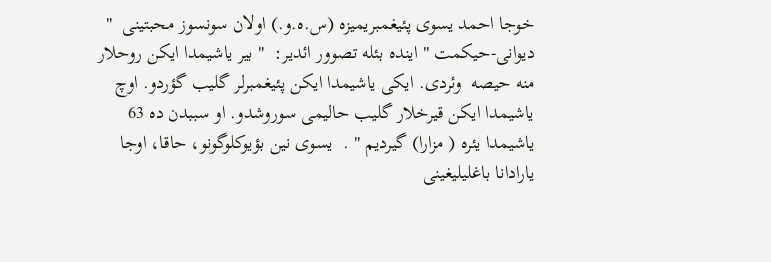خوجا احمد یسوی پئیغمبریمیزه (س.ه.و.) اولان سونسوز محبتینی  " دیوانی-حیكمت " اینده بئله تصوور ائدیر:  " بیر یاشیمدا ایكن روحلار منه حیصه  وئردی. ایكی یاشیمدا ایكن پئیغمبرلر گلیب گؤردو. اوچ یاشیمدا ایكن قیرخلار گلیب حالیمی سوروشدو. او سببدن ده 63 یاشیمدا یئره ( مزارا) گیردیم " .  یسوی نین بؤیوكلوگونو، حاقا، اوجا یارادانا باغلیلیغینی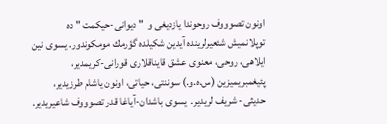اونون تصوووف روحوندا یازدیغی و  " دیوانی-حیكمت " ده توپلانمیش شئعیرلرینده آیدین شكیلده گؤرمك مومكوندور. یسوی نین ایلاهی، روحی، معنوی عشق قایناقلاری قورانی-كریمدیر، پئیغمبریمیزین (س.ه.و.) سوننتی، حیاتی، اونون یاشام طرزیدیر، حدیثی- شریف لریدیر.  یسوی باشدان-آیاغا قدر تصوووف شاعیریدیر.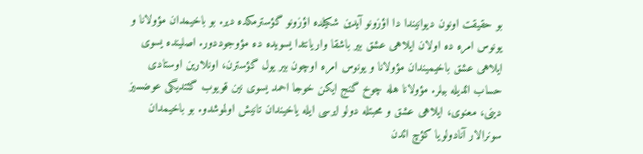بو حقیقت اونون دیوانیندا دا اؤزونو آیدین شكیلده اؤزونو گؤسترمكده دیر. بو باخیمدان مؤولانا و یونوس امره ده اولان ایلاهی عشق بیر باشقا واریانتدا یسویده ده مؤوجوددور. اصلینده یسوی ایلاهی عشق باخیمیندان مؤولانا و یونوس امره اوچون بیر یول گؤسترن، اونلارین اوستادی حساب ائدیله بیلر. مؤولانا هله چوخ گنج ایكن خوجا احمد یسوی نین قویوب گئتدیگی عوضسیز دینی، معنوی، ایلاهی عشق و محبتله دولو ایرسی ایله یاخیندان تانیش اولموشدو. بو باخیمدان سونرالار آنادولویا كؤچ ائدن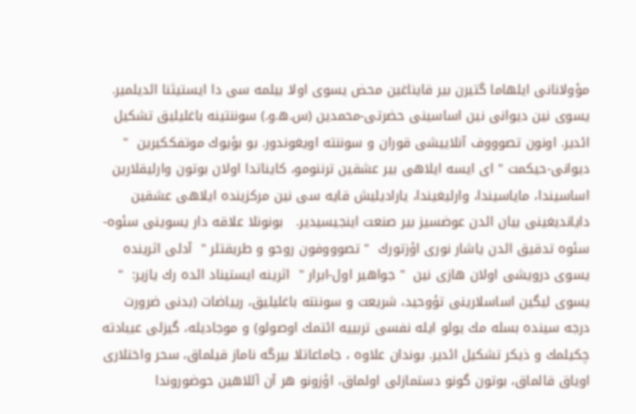مؤولانانی ایلهاما گتیرن بیر قایناغین محض یسوی اولا بیلمه سی دا ایستیثنا ائدیلمیر.   یسوی نین دیوانی نین اساسینی حضرتی-محمدین (س.ه.و.) سوننتینه باغلیلیق تشكیل ائدیر. اونون تصوووف آنلاییشی قوران و سوننته اویغوندور. بو بؤیوك موتفككیرین  " دیوانی-حیكمت " ای ایسه ایلاهی بیر عشقین ترننومو، كایناتدا اولان بوتون وارلیقلارین اساسیندا، مایاسیندا، وارلیغیندا، یارادیلیش قایه سی نین مركزینده ایلاهی عشقین دایاندیغینی بیان ائدن عوضسیز بیر صنعت اینجیسیدیر.   بونونلا علاقه دار یسوینی سئوه-سئوه تدقیق ائدن یاشار نوری اؤزتورك  " تصوووفون روحو و طریقتلر "  آدلی اثرینده یسوی درویشی اولان هازی نین  " جواهیر اول-ابرار "  اثرینه ایستیناد ائده رك یازیر:  " یسوی لیگین اساسلارینی تؤوحید، شریعت و سوننته باغلیلیق، رییاضات (بدنی ضرورت درجه سینده بسله مك یولو ایله نفسی تربییه ائتمك اوصولو) و موجادیله، گیزلی عیبادته چكیلمك و ذیكر تشكیل ائدیر. بوندان علاوه ، جاماعاتلا بیرگه ناماز قیلماق، سحر واختلاری اویاق قالماق، بوتون گونو دستمازلی اولماق، اؤزونو هر آن آللاهین حوضوروندا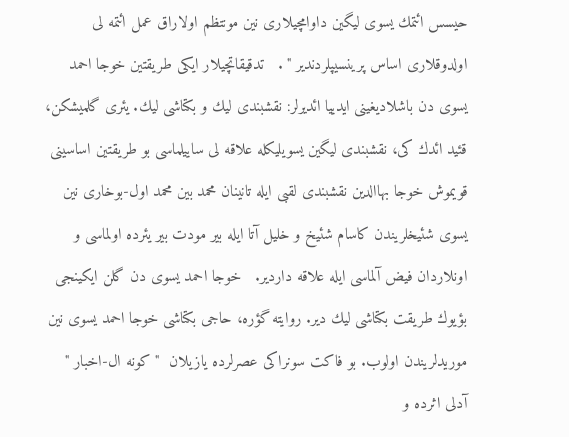حیسس ائتمك یسوی لیگین داوامچیلاری نین مونتظم اولاراق عمل ائتمه لی اولدوقلاری اساس پرینسیپلردندیر " .   تدقیقاتچیلار ایكی طریقتین خوجا احمد یسوی دن باشلادیغینی ایدییا ائدیرلر: نقشبندی لیك و بكتاشی لیك. یئری گلمیشكن، قئید ائدك كی، نقشبندی لیگین یسویلیكله علاقه لی ساییلماسی بو طریقتین اساسینی قویموش خوجا بهاالدین نقشبندی لقبی ایله تانینان محمد بین محمد اول-بوخاری نین یسوی شئیخلریندن كاسام شئیخ و خلیل آتا ایله بیر مودت بیر یئرده اولماسی و اونلاردان فیض آلماسی ایله علاقه داردیر.   خوجا احمد یسوی دن گلن ایكینجی بؤیوك طریقت بكتاشی لیك دیر. روایته گؤره، حاجی بكتاشی خوجا احمد یسوی نین موریدلریندن اولوب. بو فاكت سونراكی عصرلرده یازیلان  " كونه ال-اخبار "  آدلی اثرده و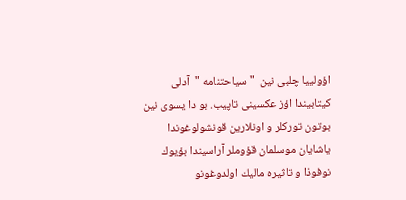اؤولییا چلبی نین  " سیاحتنامه "  آدلی كیتابیندا اؤز عكسینی تاپیب. بو دا یسوی نین بوتون توركلر و اونلارین قونشولوغوندا یاشایان موسلمان قؤوملر آراسیندا بؤیوك نوفوذا و تاثیره مالیك اولدوغونو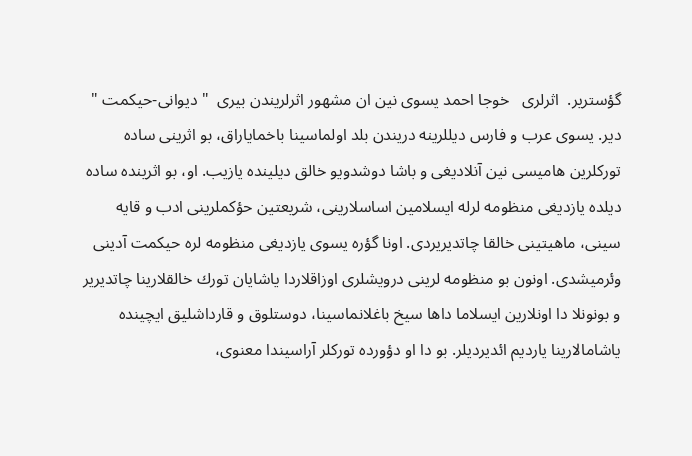گؤستریر.  اثرلری   خوجا احمد یسوی نین ان مشهور اثرلریندن بیری  " دیوانی-حیكمت " دیر. یسوی عرب و فارس دیللرینه دریندن بلد اولماسینا باخمایاراق، بو اثرینی ساده توركلرین هامیسی نین آنلادیغی و باشا دوشدویو خالق دیلینده یازیب. او، بو اثرینده ساده دیلده یازدیغی منظومه لرله ایسلامین اساسلارینی، شریعتین حؤكملرینی ادب و قایه سینی، ماهیتینی خالقا چاتدیریردی. اونا گؤره یسوی یازدیغی منظومه لره حیكمت آدینی وئرمیشدی. اونون بو منظومه لرینی درویشلری اوزاقلاردا یاشایان تورك خالقلارینا چاتدیریر و بونونلا دا اونلارین ایسلاما داها سیخ باغلانماسینا، دوستلوق و قارداشلیق ایچینده یاشامالارینا یاردیم ائدیردیلر. بو دا او دؤورده توركلر آراسیندا معنوی،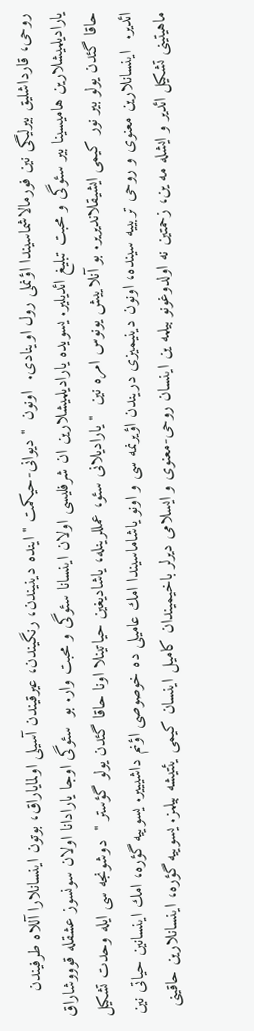روحی، قارداشلیق بیرلیگی نین فورمالاشماسیندا اؤنملی رول اوینادی.  اونون  " دیوانی-حیكمت " اینده دینیندن، رنگیندن، عیرقیندن آسیلی اولمایاراق، بوتون اینسانلارا آللاه طرفیندن یارادیلمیشلارین هامیسینا بیر سئوگی و محبت تبلیغ ائدیلیر. یسویده یارادیلمیشلارین ان شرفلیسی اولان اینسانا سئوگی و محبت وار. بو  سئوگی اوجا یارادانا اولان سونسوز عشقله قوووشاراق حاقا گئدن یولو بیر نور كیمی ایشیقلاندیریر. بو آنلاییش یونوس امره نین  " یارادیلانی سئو، عمللرینله، یاشادیغین حیاتینلا اونا حاقا گئدن یولو گؤستر "  دوشونجه سی ایله وحدت تشكیل ائدیر.  اینسانلارین معنوی و روحی تربییه سینده، اونون دینیمیزی دریندن اؤیرنمه سی و اونو یاشاماسیندا امك عامیلی ده خوصوصی اؤنم داشیییر. یسوییه گؤره، امك اینسانین حیاتی نین ماهیتینی تشكیل ائدیر و ایشله مه ین، زحمتین نه اولدوغونو بیلمه ین اینسان روحی-معنوی و ایسلامی دیرلر باخیمیندان كامیل اینسان كیمی یئتیشه بیلمز. یسوییه گؤره، اینسانلارین حاقینی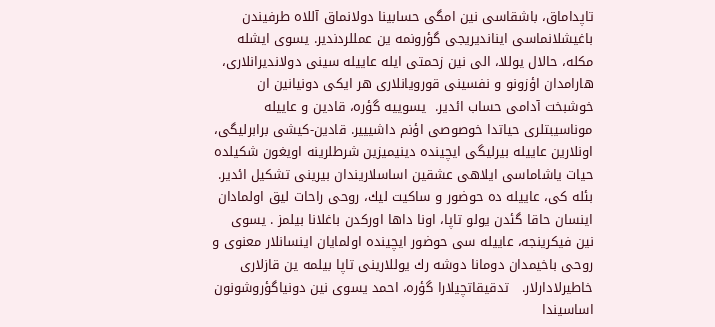تاپداماق، باشقاسی نین امگی حسابینا دولانماق آللاه طرفیندن باغیشلانماسی ایناندیریجی گؤرونمه ین عمللردندیر. یسوی ایشله مكله، حالال یوللا، الی نین زحمتی ایله عاییله سینی دولاندیرانلاری، هارامدان اؤزونو و نفسینی قورویانلاری هر ایكی دونیانین ان خوشبخت آدامی حساب ائدیر.  یسوییه گؤره، قادین و عاییله موناسیبتلری حیاتدا خوصوصی اؤنم داشیییر. قادین-كیشی برابرلیگی، اونلارین عاییله بیرلیگی ایچینده دینیمیزین شرطلرینه اویغون شكیلده حیات یاشاماسی ایلاهی عشقین اساسلاریندان بیرینی تشكیل ائدیر. بئله كی، عاییله ده حوضور و ساكیت لیك، روحی راحات لیق اولمادان اینسان حاقا گئدن یولو تاپا، اونا داها اوركدن باغلانا بیلمز . یسوی نین فیكرینجه، عاییله سی حوضور ایچینده اولمایان اینسانلار معنوی و روحی باخیمدان دومانا دوشه رك یوللارینی تاپا بیلمه ین قازلاری خاطیرلادارلار.   تدقیقاتچیلارا گؤره، احمد یسوی نین دونیاگؤروشونون اساسیندا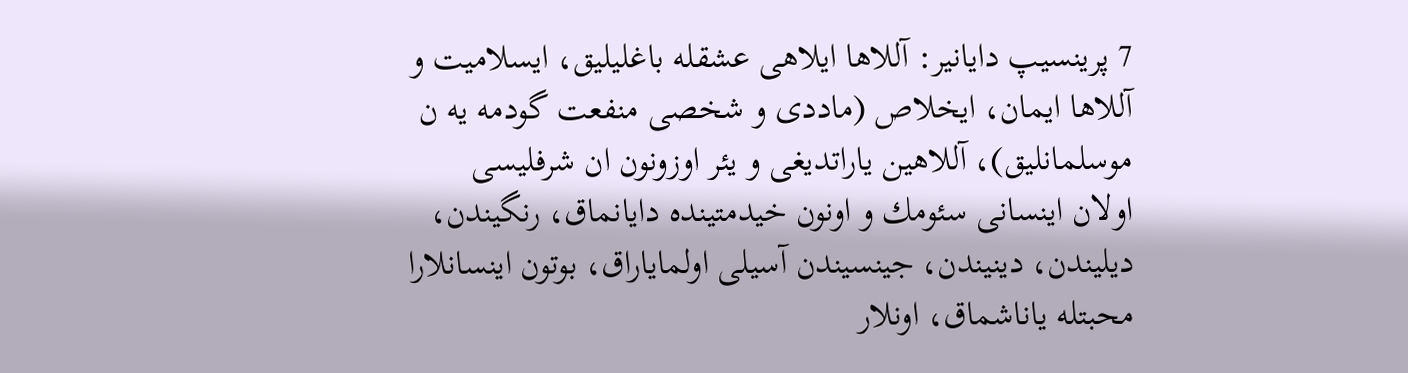7 پرینسیپ دایانیر: آللاها ایلاهی عشقله باغلیلیق، ایسلامیت و آللاها ایمان، ایخلاص (ماددی و شخصی منفعت گودمه یه ن موسلمانلیق)، آللاهین یاراتدیغی و یئر اوزونون ان شرفلیسی اولان اینسانی سئومك و اونون خیدمتینده دایانماق، رنگیندن، دیلیندن، دینیندن، جینسیندن آسیلی اولمایاراق، بوتون اینسانلارا محبتله یاناشماق، اونلار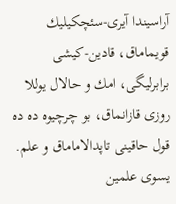آراسیندا آیری-سئچكیلیك قویماماق، قادین-كیشی برابرلیگی، امك و حالال یوللا روزی قازانماق، بو چرچیوه ده ده قول حاقینی تاپدالاماماق و علم.  یسوی علمین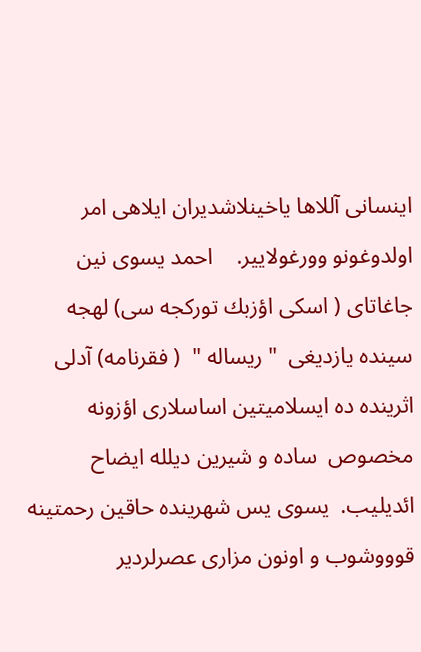اینسانی آللاها یاخینلاشدیران ایلاهی امر اولدوغونو وورغولاییر.    احمد یسوی نین جاغاتای ( اسكی اؤزبك توركجه سی) لهجه سینده یازدیغی  " ریساله "  ( فقرنامه) آدلی اثرینده ده ایسلامیتین اساسلاری اؤزونه مخصوص  ساده و شیرین دیلله ایضاح ائدیلیب.  یسوی یس شهرینده حاقین رحمتینه قوووشوب و اونون مزاری عصرلردیر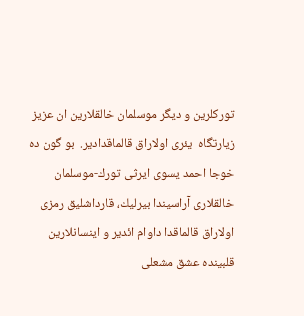توركلرین و دیگر موسلمان خالقلارین ان عزیز زیارتگاه  یئری اولاراق قالماقدادیر.  بو گون ده خوجا احمد یسوی ایرثی تورك-موسلمان خالقلاری آراسیندا بیرلیك، قارداشلیق رمزی اولاراق قالماقدا داوام ائدیر و اینسانلارین قلبینده عشق مشعلی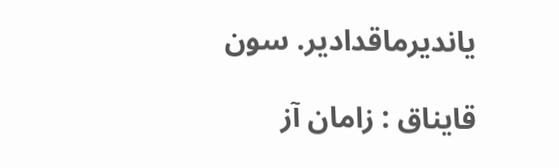یاندیرماقدادیر. سون

قایناق : زامان آز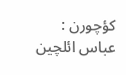كؤچورن : عباس ائلچین